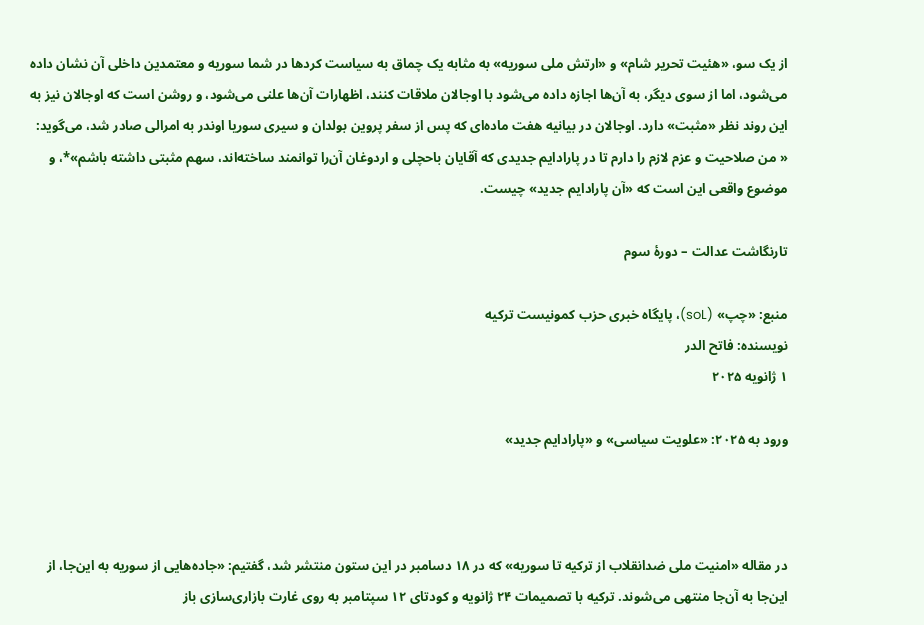از یک سو، «هئیت تحریر شام» و «ارتش ملی سوریه» به مثابه یک چماق به سیاست کردها در شما سوریه و معتمدین داخلی آن نشان داده می‌شود، اما از سوی دیگر، به آن‌ها اجازه داده می‌شود با اوجالان ملاقات کنند، اظهارات آن‌ها علنی می‌شود، و روشن است که اوجالان نیز به این روند نظر «مثبت» دارد. اوجالان در بیانیه هفت ماده‌ای که پس از سفر پروین بولدان و سیری سوریا اوندر به امرالی صادر شد، می‌گوید: « من صلاحیت و عزم لازم را دارم تا در پارادایم جدیدی که آقایان باحچلی و اردوغان آن‌را توانمند ساخته‌اند، سهم مثبتی داشته باشم»*، و موضوع واقعی این است که «آن پارادایم جدید» چیست.

تارنگاشت عدالت – دورۀ سوم

منبع: «چپ» (soL)، پایگاه خبری حزب کمونیست ترکیه
نویسنده: فاتح الدر
۱ ژانویه ۲۰۲۵

ورود به ۲۰۲۵: «علویت سیاسی» و «پارادایم جدید»



در مقاله «امنیت ملی ضدانقلاب از ترکیه تا سوریه» که در ۱۸ دسامبر در این ستون منتشر شد، گفتیم: «جاده‌هایی از سوریه به این‌جا، از این‌جا به آن‌جا منتهی می‌شوند. ترکیه با تصمیمات ۲۴ ژانویه و کودتای ۱۲ سپتامبر به روی غارت بازاری‌سازی باز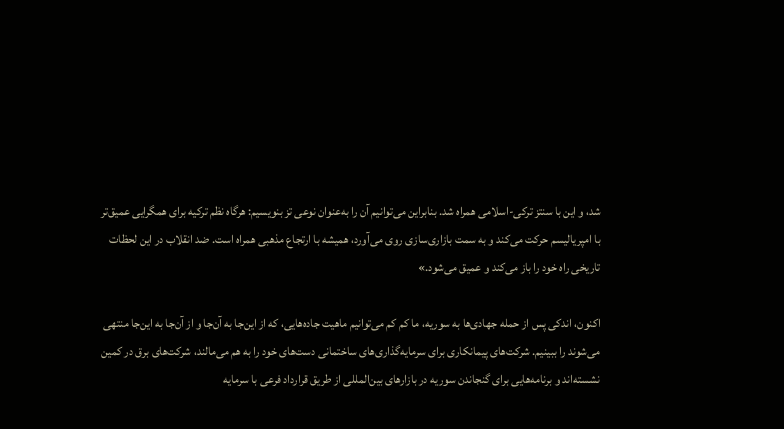شد، و این با سنتز ترکی-اسلامی همراه شد. بنابراین می‌توانیم آن را به‌عنوان نوعی تز بنویسیم: هرگاه نظم ترکیه برای همگرایی عمیق‌تر با امپریالیسم حرکت می‌کند و به سمت بازاری‌سازی روی می‌آورد، همیشه با ارتجاع مذهبی همراه است. ضد انقلاب در این لحظات تاریخی راه خود را باز می‌کند و عمیق می‌شود.»

اکنون، اندکی پس از حمله جهادی‌ها به سوریه، ما کم کم می‌توانیم ماهیت جاده‌هایی، که از این‌جا به آن‌جا و از آن‌جا به این‌جا منتهی می‌شوند را ببینیم. شرکت‌های پیمانکاری برای سرمایه‌گذاری‌های ساختمانی دست‌های خود را به هم می‌مالند، شرکت‌های برق در کمین نشسته‌اند و برنامه‌هایی برای گنجاندن سوریه در بازارهای بین‌المللی از طریق قرارداد فرعی با سرمایه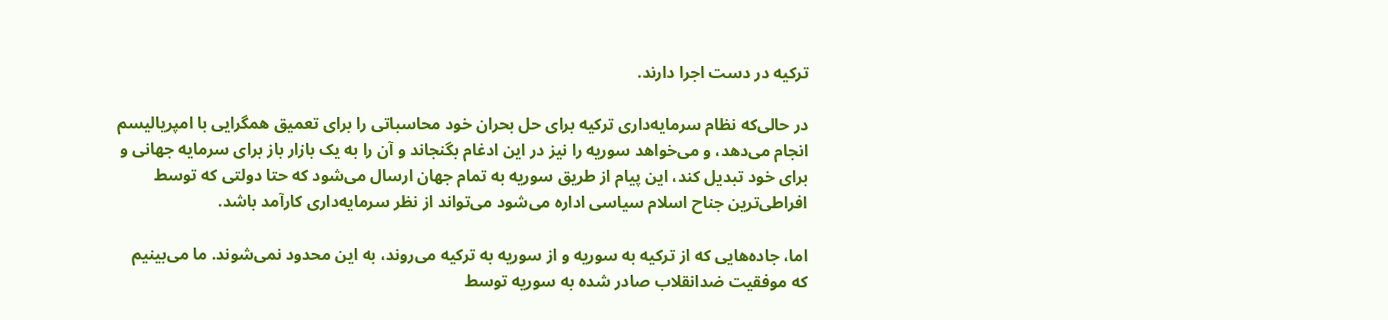ترکیه در دست اجرا دارند.

در حالی‌که نظام سرمایه‌داری ترکیه برای حل بحران خود محاسباتی را برای تعمیق همگرایی با امپریالیسم انجام می‌دهد، و می‌خواهد سوریه را نیز در این ادغام بگنجاند و آن را به یک بازار باز برای سرمایه جهانی و برای خود تبدیل کند، این پیام از طریق سوریه به تمام جهان ارسال می‌شود که حتا دولتی که توسط افراطی‌ترین جناح اسلام سیاسی اداره می‌شود می‌تواند از نظر سرمایه‌داری کارآمد باشد.

اما، جاده‌هایی که از ترکیه به سوریه و از سوریه به ترکیه می‌روند، به این محدود نمی‌شوند. ما می‌بینیم که موفقیت ضدانقلاب صادر شده به سوریه توسط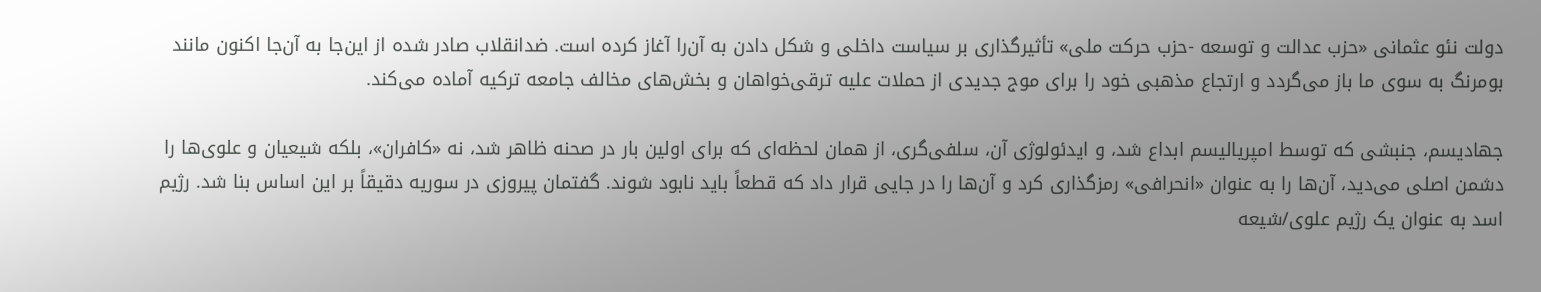دولت نئو عثمانی «حزب عدالت و توسعه -حزب حرکت ملی» تأثیرگذاری بر سیاست داخلی و شکل دادن به آن‌را آغاز کرده است. ضدانقلاب صادر شده از این‌جا به آن‌جا اکنون مانند بومرنگ به سوی ما باز می‌گردد و ارتجاع مذهبی خود را برای موج جدیدی از حملات علیه ترقی‌خواهان و بخش‌های مخالف جامعه ترکیه آماده می‌کند.

جهادیسم، جنبشی که توسط امپریالیسم ابداع شد، و ایدئولوژی آن، سلفی‌گری، از همان لحظه‌ای که برای اولین بار در صحنه ظاهر شد، نه «کافران»، بلکه شیعیان و علوی‌ها را دشمن اصلی می‌دید، آن‌ها را به عنوان «انحرافی» رمزگذاری کرد و آن‌ها را در جایی قرار داد که قطعاً باید نابود شوند. گفتمان پیروزی در سوریه دقیقاً بر این اساس بنا شد. رژیم اسد به عنوان یک رژیم علوی/شیعه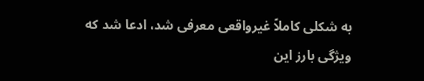به شکلی کاملاً غیرواقعی معرفی شد، ادعا شد که ویژگی بارز این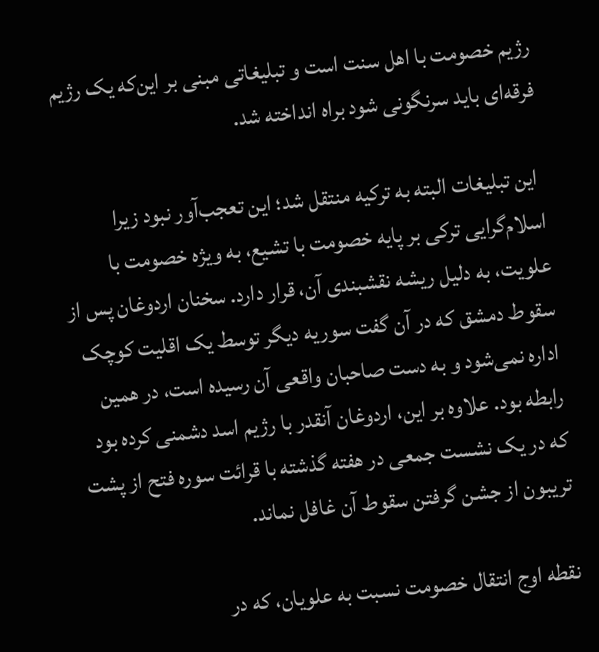رژیم خصومت با اهل سنت است و تبلیغاتی مبنی بر این‌که یک رژیم فرقه‌ای باید سرنگونی شود براه انداخته شد.

 این تبلیغات البته به ترکیه منتقل شد؛ این تعجب‌آور نبود زیرا اسلام‌گرایی ترکی بر پایه خصومت با تشیع، به ویژه خصومت با علویت، به دلیل ریشه نقشبندی آن، قرار دارد. سخنان اردوغان پس از سقوط دمشق که در آن گفت سوریه دیگر توسط یک اقلیت کوچک اداره نمی‌شود و به دست صاحبان واقعی آن رسیده است، در همین رابطه بود. علاوه بر این، اردوغان آنقدر با رژیم اسد دشمنی کرده بود که در یک نشست جمعی در هفته گذشته با قرائت سوره فتح از پشت تریبون از جشن گرفتن سقوط آن غافل نماند.

نقطه اوج انتقال خصومت نسبت به علویان، که در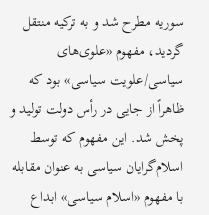سوریه مطرح شد و به ترکیه منتقل گردید، مفهوم «علوی‌های سیاسی/علویت سیاسی» بود که ظاهراً از جایی در رأس دولت تولید و پخش شد. این مفهوم که توسط اسلام‌گرایان سیاسی به عنوان مقابله با مفهوم «اسلام سیاسی» ابداع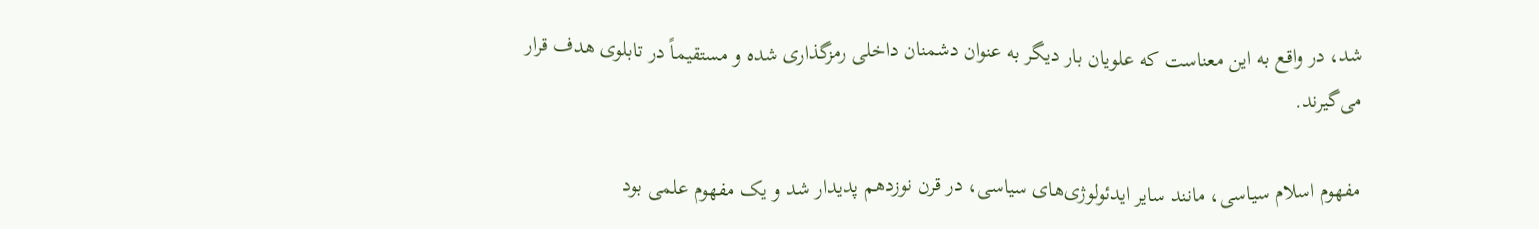شد، در واقع به این معناست که علویان بار دیگر به عنوان دشمنان داخلی رمزگذاری شده و مستقیماً در تابلوی هدف قرار می‌گیرند.

مفهوم اسلام سیاسی، مانند سایر ایدئولوژی‌های سیاسی، در قرن نوزدهم پدیدار شد و یک مفهوم علمی بود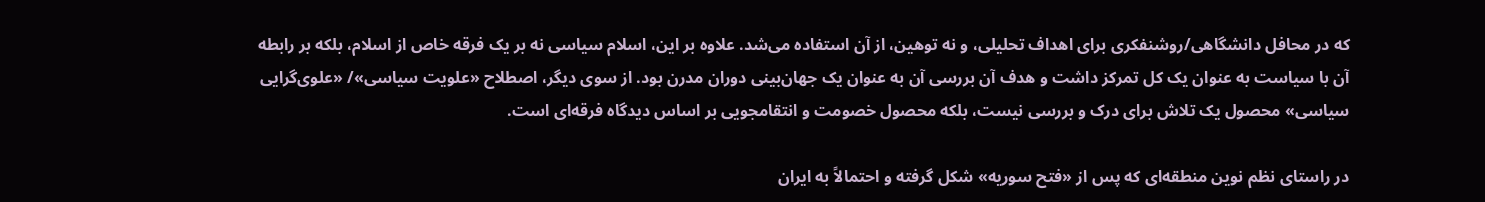که در محافل دانشگاهی/روشنفکری برای اهداف تحلیلی، و نه توهین، از آن استفاده می‌شد. علاوه بر این، اسلام سیاسی نه بر یک فرقه خاص از اسلام، بلکه بر رابطه آن با سیاست به عنوان یک کل تمرکز داشت و هدف آن بررسی آن به عنوان یک جهان‌بینی دوران مدرن بود. از سوی دیگر، اصطلاح «علویت سیاسی»/ «علوی‌گرایی سیاسی» محصول یک تلاش برای درک و بررسی نیست، بلکه محصول خصومت و انتقامجویی بر اساس دیدگاه فرقه‌ای است.

در راستای نظم نوین منطقه‌ای که پس از «فتح سوریه» شکل گرفته و احتمالاً به ایران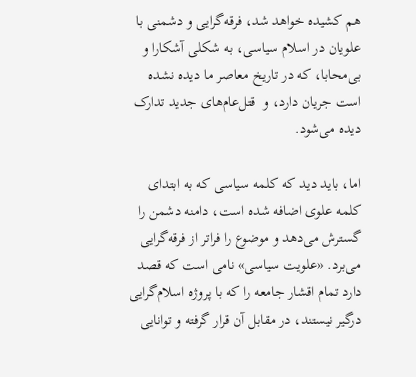هم کشیده خواهد شد، فرقه‌گرایی و دشمنی با علویان در اسلام سیاسی، به شکلی آشکارا و بی‌محابا، که در تاریخ معاصر ما دیده نشده است جریان دارد، و  قتل‌عام‌های جدید تدارک دیده می‌شود.

اما، باید دید که کلمه سیاسی که به ابتدای کلمه علوی اضافه شده است، دامنه دشمن را گسترش می‌دهد و موضوع را فراتر از فرقه‌گرایی می‌برد. «علویت سیاسی» نامی است که قصد دارد تمام اقشار جامعه را که با پروژه اسلام‌گرایی درگیر نیستند، در مقابل آن قرار گرفته و توانایی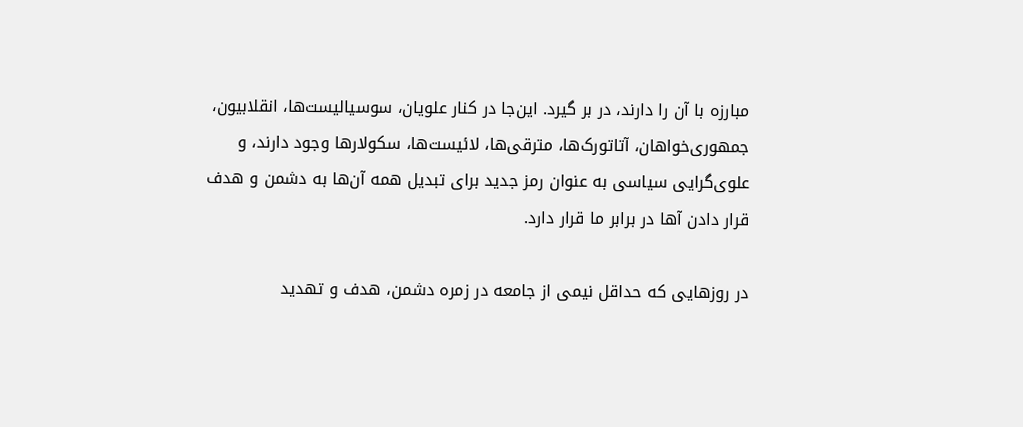مبارزه با آن را دارند، در بر گیرد. این‌جا در کنار علویان، سوسیالیست‌ها، انقلابیون، جمهوری‌خواهان، آتاتورک‌ها، مترقی‌ها، لائیست‌ها، سکولارها وجود دارند، و علوی‌گرایی سیاسی به عنوان رمز جدید برای تبدیل همه آن‌ها به دشمن و هدف قرار دادن آ‌ها در برابر ما قرار دارد.

در روزهایی که حداقل نیمی از جامعه در زمره دشمن، هدف و تهدید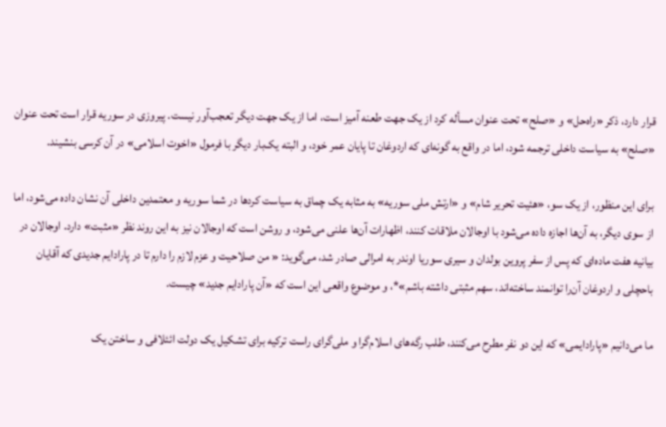قرار دارد، ذکر «راه‌حل» و «صلح» تحت عنوان مسأله کرد از یک جهت طعنه آمیز است، اما از یک جهت دیگر تعجب‌آور نیست. پیروزی در سوریه قرار است تحت عنوان «صلح» به سیاست داخلی ترجمه شود، اما در واقع به گونه‌ای که اردوغان تا پایان عمر خود، و البته یک‌بار دیگر با فرمول «اخوت اسلامی» در آن کرسی بنشیند.

برای این منظور، از یک سو، «هئیت تحریر شام» و «ارتش ملی سوریه» به مثابه یک چماق به سیاست کردها در شما سوریه و معتمدین داخلی آن نشان داده می‌شود، اما از سوی دیگر، به آن‌ها اجازه داده می‌شود با اوجالان ملاقات کنند، اظهارات آن‌ها علنی می‌شود، و روشن است که اوجالان نیز به این روند نظر «مثبت» دارد. اوجالان در بیانیه هفت ماده‌ای که پس از سفر پروین بولدان و سیری سوریا اوندر به امرالی صادر شد، می‌گوید: « من صلاحیت و عزم لازم را دارم تا در پارادایم جدیدی که آقایان باحچلی و اردوغان آن‌را توانمند ساخته‌اند، سهم مثبتی داشته باشم»*، و موضوع واقعی این است که «آن پارادایم جدید» چیست.

ما می‌دانیم «پارادایمی» که این دو نفر مطرح می‌کنند، طلب رگه‌های اسلام‌گرا و ملی‌گرای راست ترکیه برای تشکیل یک دولت ائئلافی و ساختن یک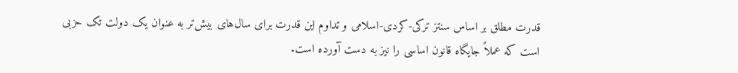قدرت مطلق بر اساس سنتز ترکی-کردی-اسلامی و تداوم این قدرت برای سال‌های بیش‌تر به عنوان یک دولت تک حزبی است که عملاً جایگاه قانون اساسی را نیز به دست آورده است.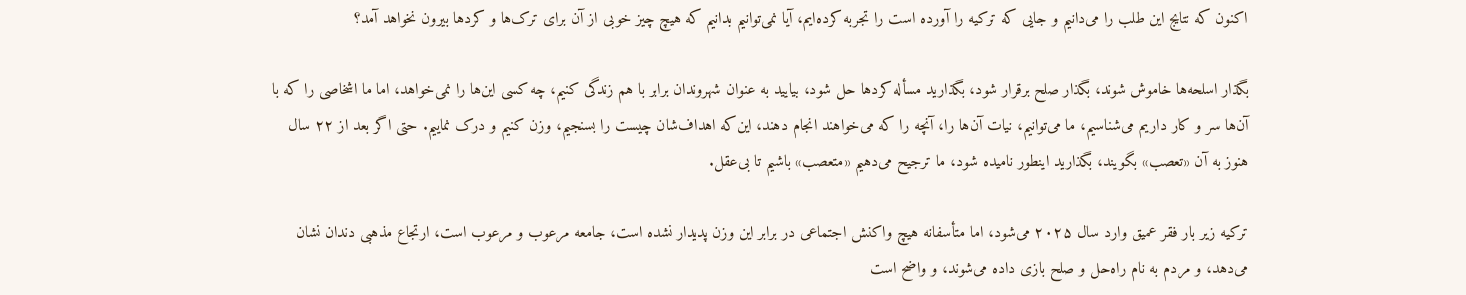اکنون که نتایج این طلب را می‌دانیم و جایی که ترکیه را آورده است را تجربه کرده‌ایم، آیا نمی‌توانیم بدانیم که هیچ چیز خوبی از آن برای ترک‌ها و کردها بیرون نخواهد آمد؟

بگذار اسلحه‌ها خاموش شوند، بگذار صلح برقرار شود، بگذارید مسأله کردها حل شود، بیایید به عنوان شهروندان برابر با هم زندگی کنیم، چه کسی این‌ها را نمی‌خواهد، اما ما اشخاصی را که با آ‌ن‌ها سر و کار داریم می‌شناسیم، ما می‌توانیم، نیات آن‌‌ها را، آنچه را که می‌خواهند انجام دهند، این‌که اهداف‌شان چیست را بسنجیم، وزن کنیم و درک نماییم. حتی اگر بعد از ۲۲ سال هنوز به آن «تعصب» بگویند، بگذارید اینطور نامیده شود، ما ترجیح می‌دهیم «متعصب» باشیم تا بی‌عقل.

ترکیه زیر بار فقر عمیق وارد سال ۲۰۲۵ می‌شود، اما متأسفانه هیچ واکنش اجتماعی در برابر این وزن پدیدار نشده است، جامعه مرعوب و مرعوب است، ارتجاع مذهبی دندان نشان می‌دهد، و مردم به نام راه‌حل و صلح بازی داده می‌شوند، و واضح است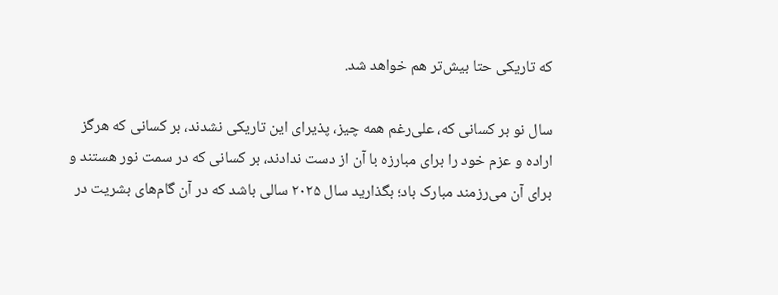که تاریکی حتا بیش‌تر هم خواهد شد.

سال نو بر کسانی که، علی‌رغم همه چیز، پذیرای این تاریکی نشدند، بر کسانی که هرگز اراده و عزم خود را برای مبارزه با آن از دست ندادند، بر کسانی که در سمت نور هستند و برای آن می‌رزمند مبارک باد؛ بگذارید سال ۲۰۲۵ سالی باشد که در آن گام‌های بشریت در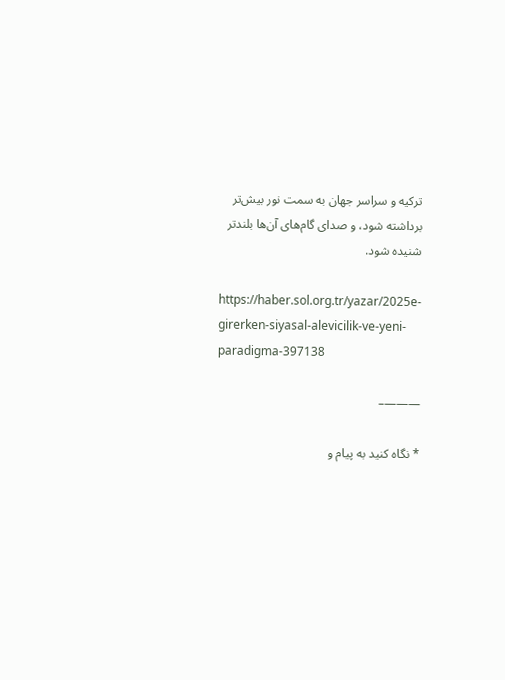ترکیه و سراسر جهان به سمت نور بیش‌تر برداشته شود، و صدای گام‌های آن‌ها بلندتر شنیده شود.

https://haber.sol.org.tr/yazar/2025e-girerken-siyasal-alevicilik-ve-yeni-paradigma-397138

———–

* نگاه کنید به پیام و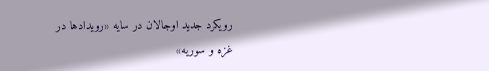رویکرد جدید اوجالان در سایه «رویدادها در غزه و سوریه»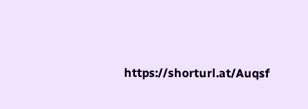https://shorturl.at/Auqsf